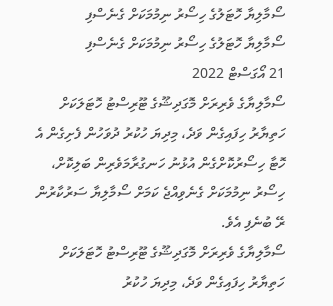ސޯމާލިޔާ ހޮޓަލުގެ ހިސޯރު ނިމުމަކަށް ގެނެސްފި
ސޯމާލިޔާ ހޮޓަލުގެ ހިސޯރު ނިމުމަކަށް ގެނެސްފި
21 އޯގަސްޓް 2022
ސޯމާލިޔާގެ ވެރިރަށް މޮގަދިޝޫގެ ޓޫރިސްޓު ހޮޓަލަކަށް ހަތިޔާރު ހިފައިގެން ވަދެ، މިދިޔަ ހުކުރު ދުވަހުން ފެށިގެން އެ ހޮޓާ ހިސޯރުކޮށްގެން އުޅުނު ހަނގުރާމަވެރިން ބަލިކޮށް، ހިސޯރު ނިމުމަކަށް ގެނެވިއްޖެ ކަމަށް ސޯމާލިޔާ ސަރުކާރުން ރޭ ބުނެފި އެވެ.
ސޯމާލިޔާގެ ވެރިރަށް މޮގަދިޝޫގެ ޓޫރިސްޓު ހޮޓަލަކަށް ހަތިޔާރު ހިފައިގެން ވަދެ، މިދިޔަ ހުކުރު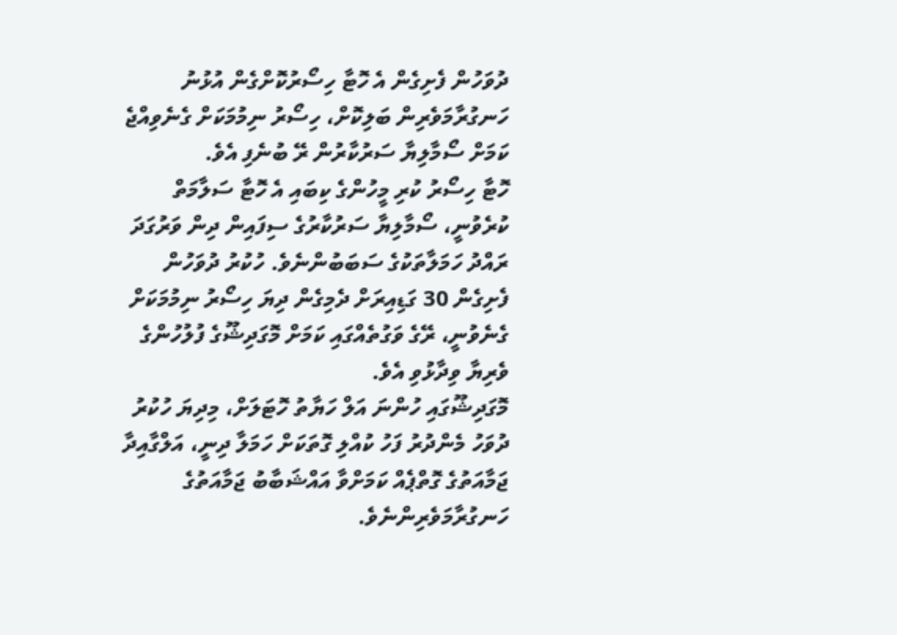ދުވަހުން ފެށިގެން އެ ހޮޓާ ހިސޯރުކޮށްގެން އުޅުނު ހަނގުރާމަވެރިން ބަލިކޮށް، ހިސޯރު ނިމުމަކަށް ގެނެވިއްޖެ ކަމަށް ސޯމާލިޔާ ސަރުކާރުން ރޭ ބުނެފި އެވެ.
ހޮޓާ ހިސޯރު ކުރި މީހުންގެ ކިބައި އެ ހޮޓާ ސަލާމަތް ކުރެވުނީ، ސޯމާލިޔާ ސަރުކާރުގެ ސިފައިން ދިން ވަރުގަދަ ރައްދު ހަމަލާތަކުގެ ސަބަބުންނެވެ. ހުކުރު ދުވަހުން ފެށިގެން 30 ގަޑިއިރަށް ދެމިގެން ދިޔަ ހިސޯރު ނިމުމަކަށް ގެނެވުނީ، ރޭގެ ވަގުތެއްގައި ކަމަށް މޮގަދިޝޫގެ ފުލުހުންގެ ވެރިޔާ ވިދާޅުވި އެވެ.
މޮގަދިޝޫގައި ހުންނަ އަލް ހަޔާތު ހޮޓަލަށް، މިދިޔަ ހުކުރު ދުވަހު މެންދުރު ފަހު ކުއްލި ގޮތަކަށް ހަމަލާ ދިނީ، އަލްގާއިދާ ޖަމާއަތުގެ ގޮތްޕެއް ކަމަށްވާ އައްޝަބާބު ޖަމާއަތުގެ ހަނގުރާމަވެރިންނެވެ.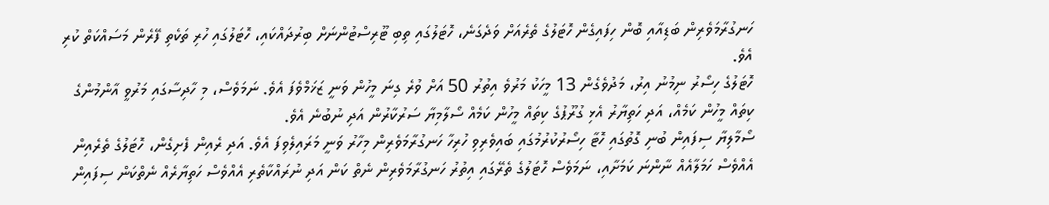ހަނގުރާމަވެރިން ބަޑިއާއި ބޮން ހިފައިގެން ހޮޓަލުގެ ތެރެއަށް ވަދެގަނެ، ހޮޓަލުގައި ތިބި ޓޫރިސްޓުންނަށް ބިރުދައްކައި، ހޮޓަލުގައި ހުރި ތަކެތި ފޭރެން މަސައްކަތް ކުރި އެވެ.
ހޮޓަލުގެ ހިސޯރު ނިމުނު އިރު، މަދުވެގެން 13 މީހަކު މަރުވެ އިތުރު 50 އަށް ވުރެ ގިނަ މީހުން ވަނީ ޒަޚަމްވެފަ އެވެ. ނަމަވެސް، މި ހާދިސާގައި މަރުވީ އާންމުންގެ ކިތައް މީހުން ކަމެއް، އަދި ހަތިޔާރު އެޅި ގުރޫޕުގެ ކިތައް މީހުން ކަމެއް ސޯލާމިޔާ ސަރުކާރުން އަދި ނުބުނެ އެވެ.
ސޯމާލިޔާ ސިފައިން ބުނި ގޮތުގައި ހޮޓާ ހިސޯރުކުރުމުގައި ބައިވެރިވި ހުރިހާ ހަނގުރާމަވެރިން މިހާރު ވަނީ މަރައިލެވިފަ އެވެ. އަދި ރެއިން ފެށިގެން، ހޮޓަލުގެ ތެރެއިން އެއްވެސް ހަމަލާއެއް ނާންނަ ކަމަށާއި، ނަމަވެސް ހޮޓަލުގެ ތެރޭގައި އިތުރު ހަނގުރާމަވެރިން ނެތް ކަން އަދި ނުރައްކާތެރި އެއްވެސް ހަތިޔާރެއް ނެތްކަން ސިފައިން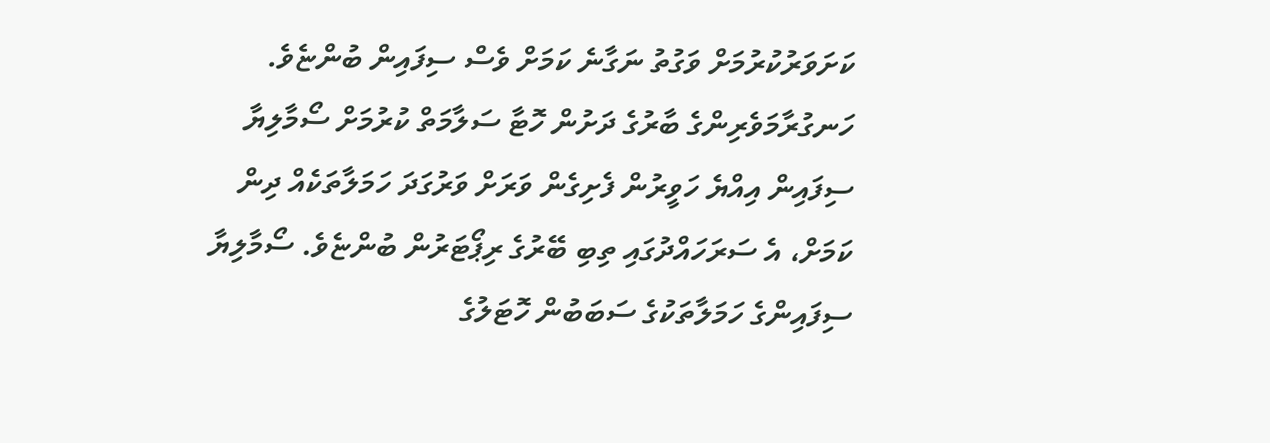ކަށަވަރުކުރުމަށް ވަގުތު ނަގާނެ ކަމަށް ވެސް ސިފައިން ބުންޏެވެ.
ހަނގުރާމަވެރިންގެ ބާރުގެ ދަށުން ހޮޓާ ސަލާމަތް ކުރުމަށް ސޯމާލިޔާ ސިފައިން އިއްޔެ ހަވީރުން ފެށިގެން ވަރަށް ވަރުގަދަ ހަމަލާތަކެއް ދިން ކަމަށް، އެ ސަރަހައްދުގައި ތިބި ބޭރުގެ ރިޕޯޓަރުން ބުންޏެވެ. ސޯމާލިޔާ ސިފައިންގެ ހަމަލާތަކުގެ ސަބަބުން ހޮޓަލުގެ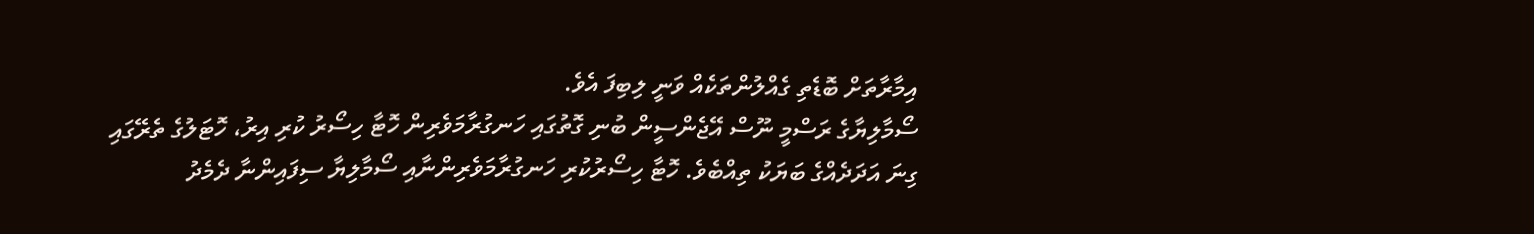އިމާރާތަށް ބޮޑެތި ގެއްލުންތަކެއް ވަނީ ލިބިފަ އެވެ.
ސޯމާލިޔާގެ ރަސްމީ ނޫސް އޭޖެންސީން ބުނި ގޮތުގައި ހަނގުރާމަވެރިން ހޮޓާ ހިސޯރު ކުރި އިރު، ހޮޓަލުގެ ތެރޭގައި ގިނަ އަދަދެއްގެ ބަޔަކު ތިއްބެވެ. ހޮޓާ ހިސޯރުކުރި ހަނގުރާމަވެރިންނާއި ސޯމާލިޔާ ސިފައިންނާ ދެމެދު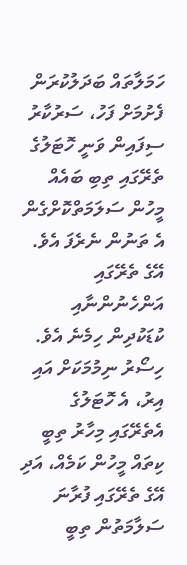ހަމަލާތައް ބަދަލުކުރަން ފެށުމަށް ފަހު، ސަރުކާރު ސިފައިން ވަނީ ހޮޓަލުގެ ތެރޭގައި ތިބި ބައެއް މީހުން ސަލަމަތްކޮށްގެން އެ ތަނުން ނެރެފަ އެވެ. އޭގެ ތެރޭގައި އަންހެނުންނާއި ކުޑަކުދިން ހިމެނެ އެވެ.
ހިސޯރު ނިމުމަކަށް އައި އިރު، އެ ހޮޓަލުގެ އެތެރޭގައި މިހާރު ތިބީ ކިތައް މީހުން ކަމެއް، އަދި އޭގެ ތެރޭގައި ފުރާނަ ސަލާމަތުން ތިބީ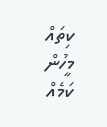ކިތައް މީހުން ކަމެއް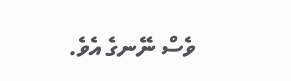ވެސް ނޭނގެ އެވެ.